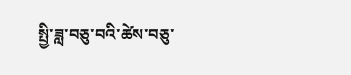སྤྱི་ཟླ་བཅུ་བའི་ཚེས་བཅུ་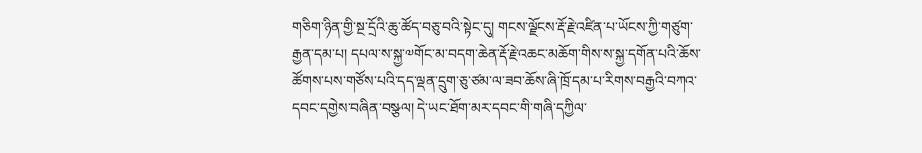གཅིག་ཉིན་གྱི་སྔ་དྲོའི་ཆུ་ཚོད་བཅུ་བའི་སྟེང་དུ། གངས་ལྗོངས་རྡོ་རྗེ་འཛིན་པ་ཡོངས་ཀྱི་གཙུག་རྒྱན་དམ་པ། དཔལ་ས་སྐྱ་༧གོང་མ་བདག་ཆེན་རྡོ་རྗེ་འཆང་མཆོག་གིས་ས་སྐྱ་དགོན་པའི་ཆོས་ཚོགས་པས་གཙོས་པའི་དད་ལྡན་དྲུག་ཅུ་ཙམ་ལ་ཟབ་ཆོས་ཞི་ཁྲོ་དམ་པ་རིགས་བརྒྱའི་བཀའ་དབང་དགྱེས་བཞིན་བསྩལ། དེ་ཡང་ཐོག་མར་དབང་གི་གཞི་དཀྱིལ་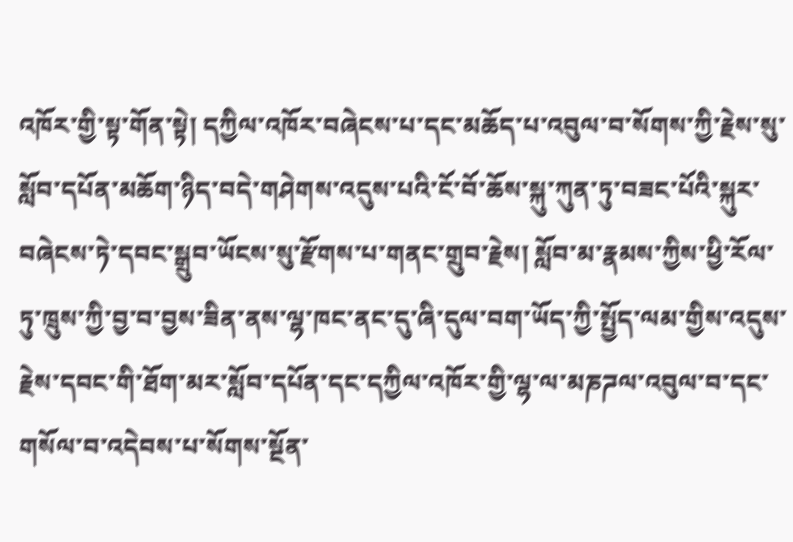འཁོར་གྱི་སྟ་གོན་སྟེ། དཀྱིལ་འཁོར་བཞེངས་པ་དང་མཆོད་པ་འབུལ་བ་སོགས་ཀྱི་རྗེས་སུ་སློབ་དཔོན་མཆོག་ཉིད་བདེ་གཤེགས་འདུས་པའི་ངོ་བོ་ཆོས་སྐུ་ཀུན་ཏུ་བཟང་པོའི་སྐུར་བཞེངས་ཏེ་དབང་སྒྲུབ་ཡོངས་སུ་རྫོགས་པ་གནང་གྲུབ་རྗེས། སློབ་མ་རྣམས་ཀྱིས་ཕྱི་རོལ་ཏུ་ཁྲུས་ཀྱི་བྱ་བ་བྱས་ཟིན་ནས་ལྷ་ཁང་ནང་དུ་ཞི་དུལ་བག་ཡོད་ཀྱི་སྤྱོད་ལམ་གྱིས་འདུས་རྗེས་དབང་གི་ཐོག་མར་སློབ་དཔོན་དང་དཀྱིལ་འཁོར་གྱི་ལྷ་ལ་མཎཌལ་འབུལ་བ་དང་གསོལ་བ་འདེབས་པ་སོགས་སྔོན་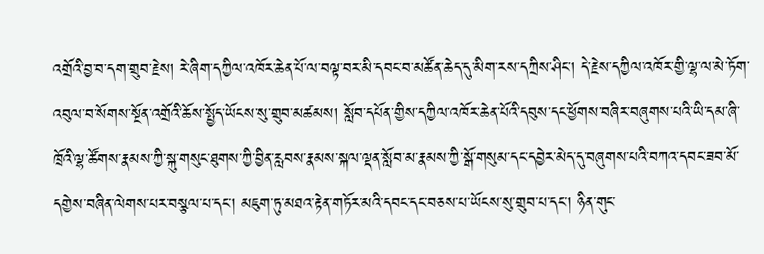འགྲོའི་བྱ་བ་དག་གྲུབ་རྗེས། རེ་ཞིག་དཀྱིལ་འཁོར་ཆེན་པོ་ལ་བལྟ་བར་མི་དབང་བ་མཚོན་ཆེད་དུ་མིག་རས་དཀྲིས་ཤིང་། དེ་རྗེས་དཀྱིལ་འཁོར་གྱི་ལྷ་ལ་མེ་ཏོག་འབུལ་བ་སོགས་སྔོན་འགྲོའི་ཆོས་སྤྱོད་ཡོངས་སུ་གྲུབ་མཚམས། སློབ་དཔོན་གྱིས་དཀྱིལ་འཁོར་ཆེན་པོའི་དབུས་དང་ཕྱོགས་བཞིར་བཞུགས་པའི་ཡི་དམ་ཞི་ཁྲོའི་ལྷ་ཚོགས་རྣམས་ཀྱི་སྐུ་གསུང་ཐུགས་ཀྱི་བྱིན་རླབས་རྣམས་སྐལ་ལྡན་སློབ་མ་རྣམས་ཀྱི་སྒོ་གསུམ་དང་དབྱེར་མེད་དུ་བཞུགས་པའི་བཀའ་དབང་ཟབ་མོ་དགྱེས་བཞིན་ལེགས་པར་བསྩལ་པ་དང་། མཇུག་ཏུ་མཐའ་རྟེན་གཏོར་མའི་དབང་དང་བཅས་པ་ཡོངས་སུ་གྲུབ་པ་དང་། ཉིན་གུང་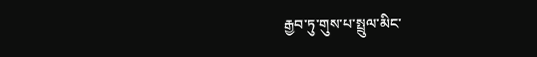རྒྱབ་ཏུ་གུས་པ་སྤྲུལ་མིང་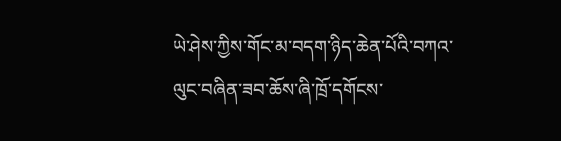ཡེ་ཤེས་ཀྱིས་གོང་མ་བདག་ཉིད་ཆེན་པོའི་བཀའ་ལུང་བཞིན་ཟབ་ཆོས་ཞི་ཁྲོ་དགོངས་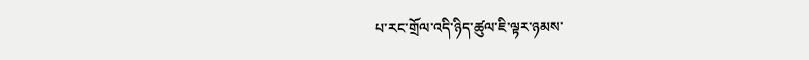པ་རང་གྲོལ་འདི་ཉིད་ཚུལ་ཇི་ལྟར་ཉམས་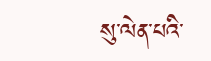སུ་ལེན་པའི་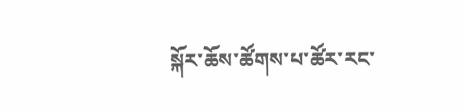སྐོར་ཆོས་ཚོགས་པ་ཚོར་རང་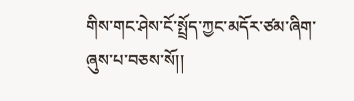གིས་གང་ཤེས་ངོ་སྤྲོད་ཀྱང་མདོར་ཙམ་ཞིག་ཞུས་པ་བཅས་སོ།།